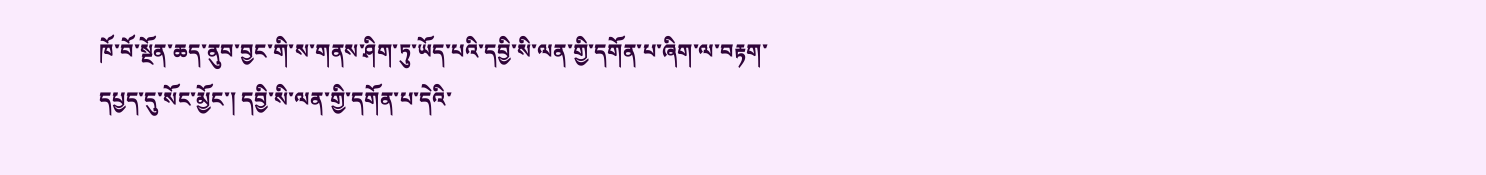ཁོ་བོ་སྔོན་ཆད་ནུབ་བྱང་གི་ས་གནས་ཤིག་ཏུ་ཡོད་པའི་དབྱི་སི་ལན་གྱི་དགོན་པ་ཞིག་ལ་བརྟག་དཔྱད་དུ་སོང་མྱོང་། དབྱི་སི་ལན་གྱི་དགོན་པ་དེའི་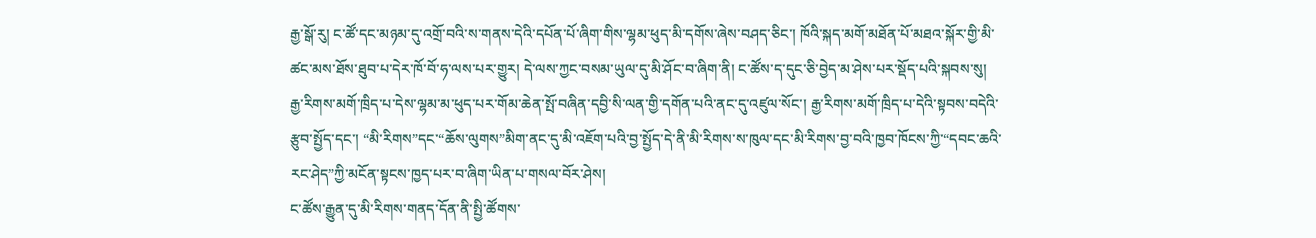རྒྱ་སྒོ་རུ། ང་ཚོ་དང་མཉམ་དུ་འགྲོ་བའི་ས་གནས་དེའི་དཔོན་པོ་ཞིག་གིས་ལྷམ་ཕུད་མི་དགོས་ཞེས་བཤད་ཅིང་། ཁོའི་སྐད་མགོ་མཐོན་པོ་མཐའ་སྐོར་གྱི་མི་ཚང་མས་ཐོས་ཐུབ་པ་དེར་ཁོ་བོ་ཧ་ལས་པར་གྱུར། དེ་ལས་ཀྱང་བསམ་ཡུལ་དུ་མི་ཤོང་བ་ཞིག་ནི། ང་ཚོས་ད་དུང་ཅི་བྱེད་མ་ཤེས་པར་སྡོད་པའི་སྐབས་སུ། རྒྱ་རིགས་མགོ་ཁྲིད་པ་དེས་ལྷམ་མ་ཕུད་པར་གོམ་ཆེན་སྤོ་བཞིན་དབྱི་སི་ལན་གྱི་དགོན་པའི་ནང་དུ་འཛུལ་སོང་། རྒྱ་རིགས་མགོ་ཁྲིད་པ་དེའི་སྟབས་བདེའི་རྩུབ་སྤྱོད་དང་། “མི་རིགས”དང་“ཆོས་ལུགས”མིག་ནང་དུ་མི་འཇོག་པའི་བྱ་སྤྱོད་དེ་ནི་མི་རིགས་ས་ཁུལ་དང་མི་རིགས་བྱ་བའི་ཁྱབ་ཁོངས་ཀྱི་“དབང་ཆའི་རང་ཤེད”ཀྱི་མངོན་སྟངས་ཁྱད་པར་བ་ཞིག་ཡིན་པ་གསལ་བོར་ཤེས།
ང་ཚོས་རྒྱུན་དུ་མི་རིགས་གནད་དོན་ནི་སྤྱི་ཚོགས་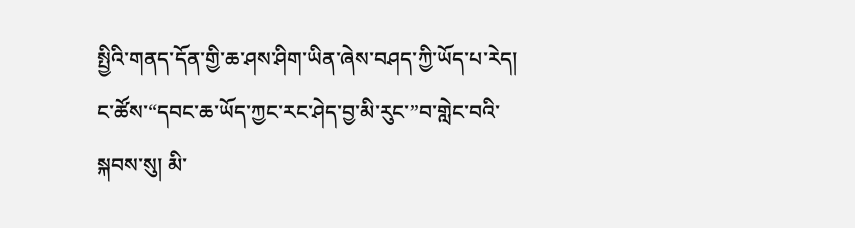སྤྱིའི་གནད་དོན་གྱི་ཆ་ཤས་ཤིག་ཡིན་ཞེས་བཤད་ཀྱི་ཡོད་པ་རེད། ང་ཚོས་“དབང་ཆ་ཡོད་ཀྱང་རང་ཤེད་བྱ་མི་རུང་”བ་གླེང་བའི་སྐབས་སུ། མི་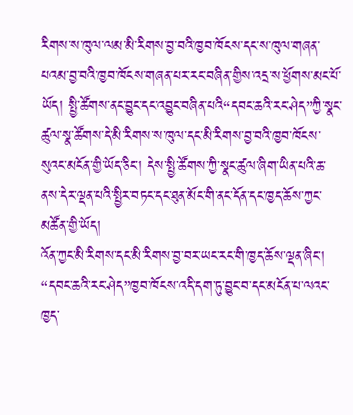རིགས་ས་ཁུལ་ལམ་མི་རིགས་བྱ་བའི་ཁྱབ་ཁོངས་དང་ས་ཁུལ་གཞན་པའམ་བྱ་བའི་ཁྱབ་ཁོངས་གཞན་པར་རང་བཞིན་གྱིས་འདྲ་ས་ཕྱོགས་མང་པོ་ཡོད། སྤྱི་ཚོགས་ནང་བྱུང་དང་འབྱུང་བཞིན་པའི“དབང་ཆའི་རང་ཤེད”ཀྱི་སྣང་ཚུལ་སྣ་ཚོགས་དེ་མི་རིགས་ས་ཁུལ་དང་མི་རིགས་བྱ་བའི་ཁྱབ་ཁོངས་སུའང་མངོན་གྱི་ཡོད་ཅིང་། དེས་སྤྱི་ཚོགས་ཀྱི་སྣང་ཚུལ་ཞིག་ཡིན་པའི་ཆ་ནས་དེར་ལྡན་པའི་སྤྱིར་བཏང་དང་ཐུན་མོང་གི་ནང་དོན་དང་ཁྱད་ཆོས་ཀྱང་མཚོན་གྱི་ཡོད།
འོན་ཀྱང་མི་རིགས་དང་མི་རིགས་བྱ་བར་ཡང་རང་གི་ཁྱད་ཆོས་ལྡན་ཞིང་། “དབང་ཆའི་རང་ཤེད”ཁྱབ་ཁོངས་འདི་དག་ཏུ་བྱུང་བ་དང་མངོན་པ་ལའང་ཁྱད་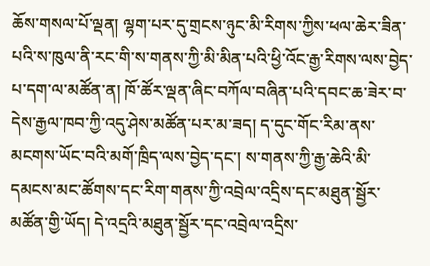ཆོས་གསལ་པོ་ལྡན། ལྷག་པར་དུ་གྲངས་ཉུང་མི་རིགས་ཀྱིས་ཕལ་ཆེར་ཟིན་པའི་ས་ཁུལ་ནི་རང་གི་ས་གནས་ཀྱི་མི་མིན་པའི་ཕྱི་འོང་རྒྱ་རིགས་ལས་བྱེད་པ་དག་ལ་མཚོན་ན། ཁོ་ཚོར་ལྡན་ཞིང་བཀོལ་བཞིན་པའི་དབང་ཆ་ཟེར་བ་དེས་རྒྱལ་ཁབ་ཀྱི་འདུ་ཤེས་མཚོན་པར་མ་ཟད། ད་དུང་གོང་རིམ་ནས་མངགས་ཡོང་བའི་མགོ་ཁྲིད་ལས་བྱེད་དང་། ས་གནས་ཀྱི་རྒྱ་ཆེའི་མི་དམངས་མང་ཚོགས་དང་རིག་གནས་ཀྱི་འབྲེལ་འདྲིས་དང་མཐུན་སྦྱོར་མཚོན་གྱི་ཡོད། དེ་འདྲའི་མཐུན་སྦྱོར་དང་འབྲེལ་འདྲིས་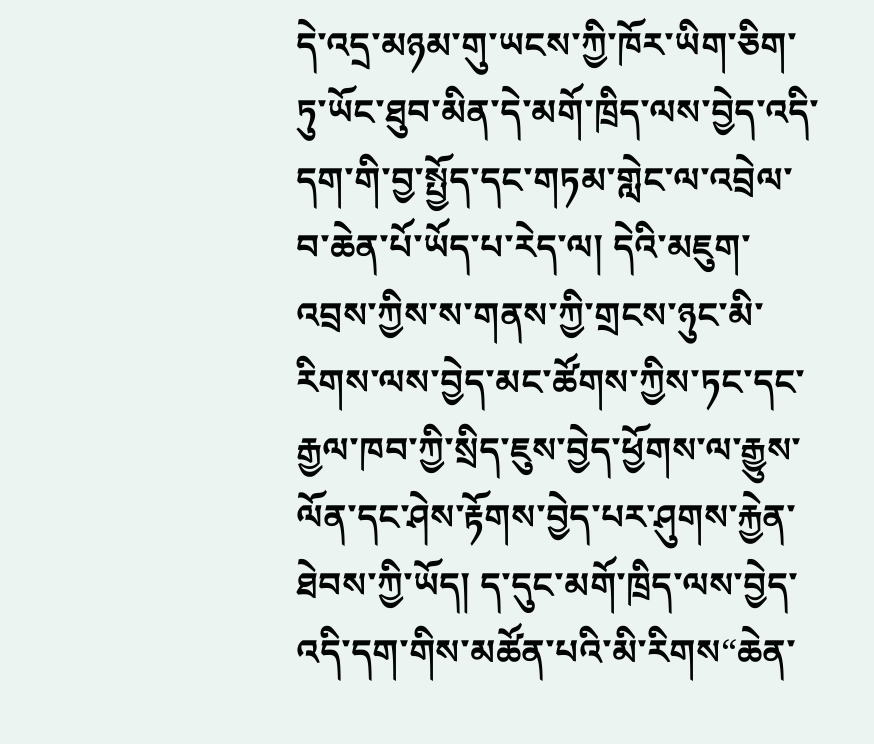དེ་འདྲ་མཉམ་གུ་ཡངས་ཀྱི་ཁོར་ཡིག་ཅིག་ཏུ་ཡོང་ཐུབ་མིན་དེ་མགོ་ཁྲིད་ལས་བྱེད་འདི་དག་གི་བྱ་སྤྱོད་དང་གཏམ་གླེང་ལ་འབྲེལ་བ་ཆེན་པོ་ཡོད་པ་རེད་ལ། དེའི་མཇུག་འབྲས་ཀྱིས་ས་གནས་ཀྱི་གྲངས་ཉུང་མི་རིགས་ལས་བྱེད་མང་ཚོགས་ཀྱིས་ཏང་དང་རྒྱལ་ཁབ་ཀྱི་སྲིད་ཇུས་བྱེད་ཕྱོགས་ལ་རྒྱུས་ལོན་དང་ཤེས་རྟོགས་བྱེད་པར་ཤུགས་རྐྱེན་ཐེབས་ཀྱི་ཡོད། ད་དུང་མགོ་ཁྲིད་ལས་བྱེད་འདི་དག་གིས་མཚོན་པའི་མི་རིགས“ཆེན་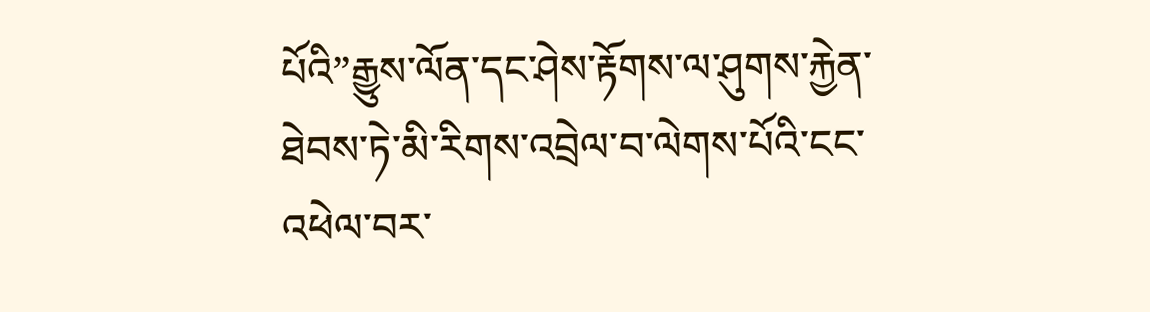པོའི”རྒྱུས་ལོན་དང་ཤེས་རྟོགས་ལ་ཤུགས་རྐྱེན་ཐེབས་ཏེ་མི་རིགས་འབྲེལ་བ་ལེགས་པོའི་ངང་འཕེལ་བར་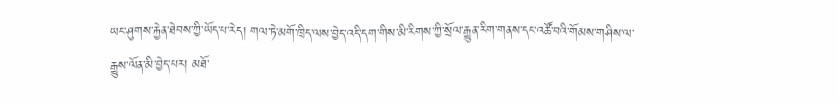ཡང་ཤུགས་རྐྱེན་ཐེབས་ཀྱི་ཡོད་པ་རེད། གལ་ཏེ་མགོ་ཁྲིད་ལས་བྱེད་འདི་དག་གིས་མི་རིགས་ཀྱི་སྲོལ་རྒྱུན་རིག་གནས་དང་འཚོ་བའི་གོམས་གཤིས་ལ་རྒྱུས་ལོན་མི་བྱེད་པར། མཐོ་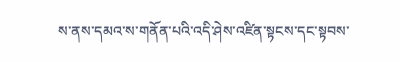ས་ནས་དམའ་ས་གནོན་པའི་འདི་ཤེས་འཛིན་སྟངས་དང་སྟབས་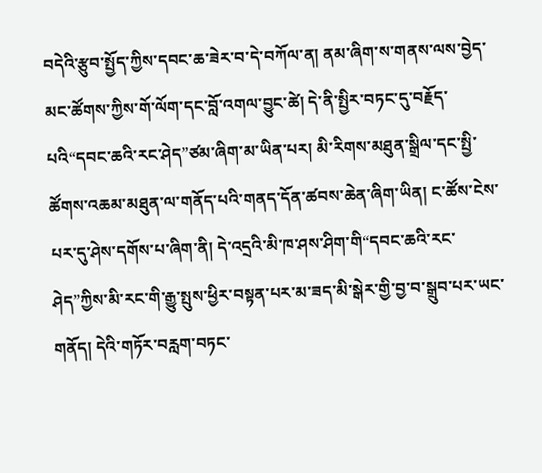བདེའི་རྩུབ་སྤྱོད་ཀྱིས་དབང་ཆ་ཟེར་བ་དེ་བཀོལ་ན། ནམ་ཞིག་ས་གནས་ལས་བྱེད་མང་ཚོགས་ཀྱིས་གོ་ལོག་དང་བློ་འགལ་བྱུང་ཚེ། དེ་ནི་སྤྱིར་བཏང་དུ་བརྗོད་པའི“དབང་ཆའི་རང་ཤེད”ཙམ་ཞིག་མ་ཡིན་པར། མི་རིགས་མཐུན་སྒྲིལ་དང་སྤྱི་ཚོགས་འཆམ་མཐུན་ལ་གནོད་པའི་གནད་དོན་ཚབས་ཆེན་ཞིག་ཡིན། ང་ཚོས་ངེས་པར་དུ་ཤེས་དགོས་པ་ཞིག་ནི། དེ་འདྲའི་མི་ཁ་ཤས་ཤིག་གི“དབང་ཆའི་རང་ཤེད”ཀྱིས་མི་རང་གི་རྒྱུ་སྤུས་ཕྱིར་བསྟན་པར་མ་ཟད་མི་སྒེར་གྱི་བྱ་བ་སྒྲུབ་པར་ཡང་གནོད། དེའི་གཏོར་བརླག་བཏང་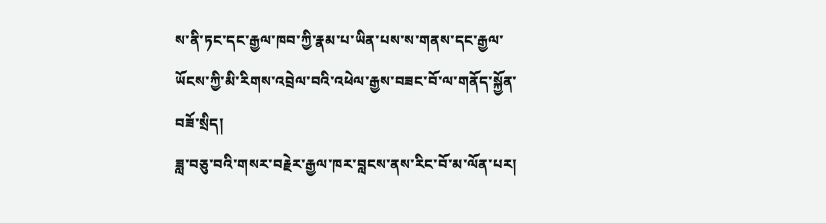ས་ནི་ཏང་དང་རྒྱལ་ཁབ་ཀྱི་རྣམ་པ་ཡིན་པས་ས་གནས་དང་རྒྱལ་ཡོངས་ཀྱི་མི་རིགས་འབྲེལ་བའི་འཕེལ་རྒྱས་བཟང་བོ་ལ་གནོད་སྐྱོན་བཟོ་སྲིད།
ཟླ་བཅུ་བའི་གསར་བརྗེར་རྒྱལ་ཁར་བླངས་ནས་རིང་བོ་མ་ལོན་པར།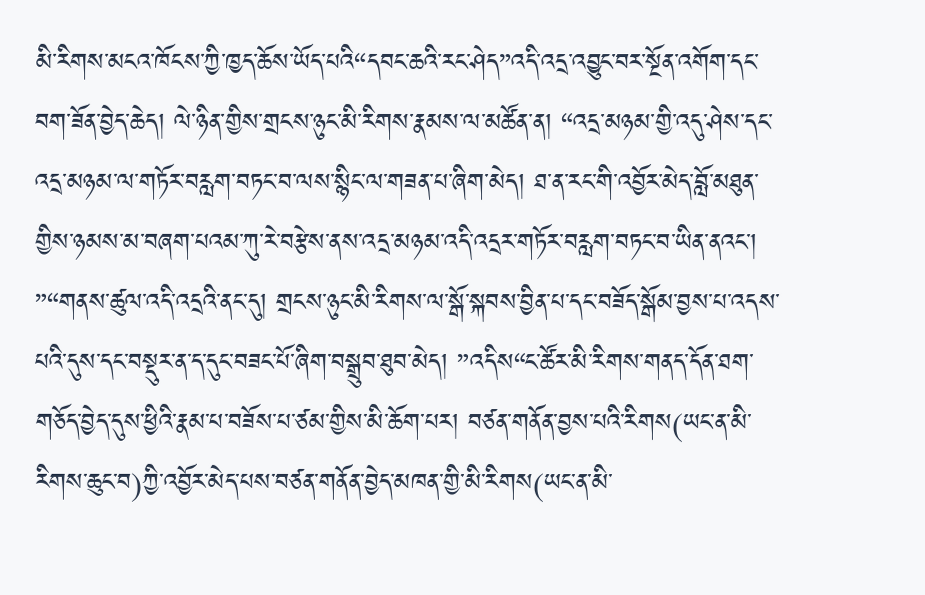མི་རིགས་མངའ་ཁོངས་ཀྱི་ཁྱད་ཆོས་ཡོད་པའི“དབང་ཆའི་རང་ཤེད”འདི་འདྲ་འབྱུང་བར་སྔོན་འགོག་དང་བག་ཟོན་བྱེད་ཆེད། ལེ་ཉིན་གྱིས་གྲངས་ཉུང་མི་རིགས་རྣམས་ལ་མཚོན་ན། “འདྲ་མཉམ་གྱི་འདུ་ཤེས་དང་འདྲ་མཉམ་ལ་གཏོར་བརླག་བཏང་བ་ལས་སྙིང་ལ་གཟན་པ་ཞིག་མེད། ཐ་ན་རང་གི་འབྱོར་མེད་བློ་མཐུན་གྱིས་ཉམས་མ་བཞག་པའམ་ཀུ་རེ་བརྩེས་ནས་འདྲ་མཉམ་འདི་འདྲར་གཏོར་བརླག་བཏང་བ་ཡིན་ནའང་། ”“གནས་ཚུལ་འདི་འདྲའི་ནང་དུ། གྲངས་ཉུང་མི་རིགས་ལ་སྒོ་སྐབས་བྱིན་པ་དང་བཟོད་སྒོམ་བྱས་པ་འདས་པའི་དུས་དང་བསྡུར་ན་ད་དུང་བཟང་པོ་ཞིག་བསྒྲུབ་ཐུབ་མེད། ”འདིས“ང་ཚོར་མི་རིགས་གནད་དོན་ཐག་གཅོད་བྱེད་དུས་ཕྱིའི་རྣམ་པ་བཟོས་པ་ཙམ་གྱིས་མི་ཆོག་པར། བཙན་གནོན་བྱས་པའི་རིགས(ཡང་ན་མི་རིགས་ཆུང་བ)ཀྱི་འབྱོར་མེད་པས་བཙན་གནོན་བྱེད་མཁན་གྱི་མི་རིགས(ཡང་ན་མི་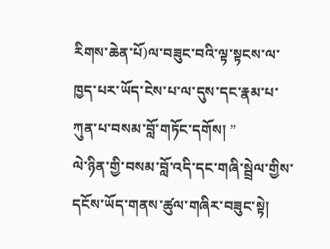རིགས་ཆེན་པོ)ལ་བཟུང་བའི་ལྟ་སྟངས་ལ་ཁྱད་པར་ཡོད་ངེས་པ་ལ་དུས་དང་རྣམ་པ་ཀུན་པ་བསམ་བློ་གཏོང་དགོས། ”
ལེ་ཉིན་གྱི་བསམ་བློ་འདི་དང་གཞི་སྦྲེལ་གྱིས་དངོས་ཡོད་གནས་ཚུལ་གཞིར་བཟུང་སྟེ།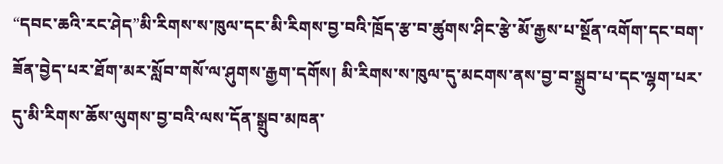“དབང་ཆའི་རང་ཤེད”མི་རིགས་ས་ཁུལ་དང་མི་རིགས་བྱ་བའི་ཁྲོད་རྩ་བ་ཚུགས་ཤིང་རྩེ་མོ་རྒྱས་པ་སྔོན་འགོག་དང་བག་ཟོན་བྱེད་པར་ཐོག་མར་སློབ་གསོ་ལ་ཤུགས་རྒྱག་དགོས། མི་རིགས་ས་ཁུལ་དུ་མངགས་ནས་བྱ་བ་སྒྲུབ་པ་དང་ལྷག་པར་དུ་མི་རིགས་ཆོས་ལུགས་བྱ་བའི་ལས་དོན་སྒྲུབ་མཁན་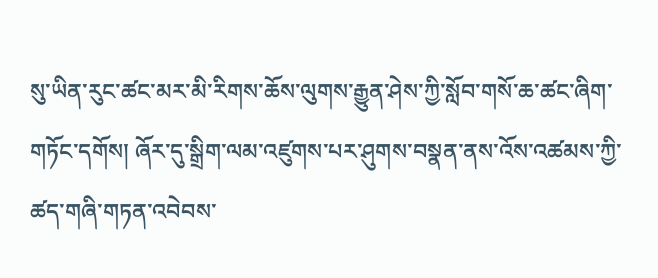སུ་ཡིན་རུང་ཚང་མར་མི་རིགས་ཆོས་ལུགས་རྒྱུན་ཤེས་ཀྱི་སློབ་གསོ་ཆ་ཚང་ཞིག་གཏོང་དགོས། ཞོར་དུ་སྒྲིག་ལམ་འཛུགས་པར་ཤུགས་བསྣན་ནས་འོས་འཚམས་ཀྱི་ཚད་གཞི་གཏན་འབེབས་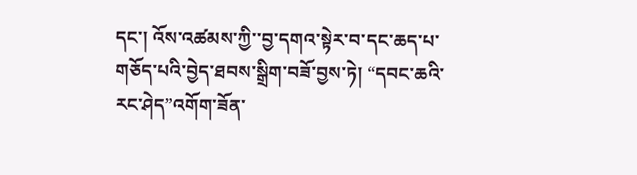དང་། འོས་འཚམས་ཀྱི་་བྱ་དགའ་སྟེར་བ་དང་ཆད་པ་གཅོད་པའི་བྱེད་ཐབས་སྒྲིག་བཟོ་བྱས་ཏེ། “དབང་ཆའི་རང་ཤེད”འགོག་ཟོན་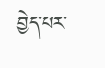བྱེད་པར་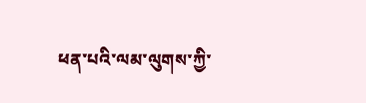ཕན་པའི་ལམ་ལུགས་ཀྱི་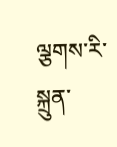ལྕགས་རི་སྐྲུན་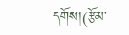དགོས།(རྩོམ་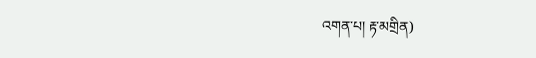འགན་པ། རྟ་མགྲིན)